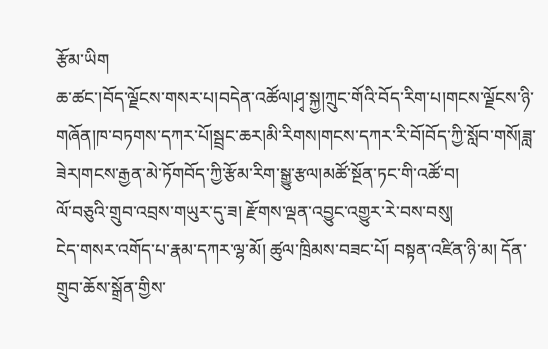རྩོམ་ཡིག
ཆ་ཚང་།བོད་ལྗོངས་གསར་པ།བདེན་འཚོལ།ཤྭ་སྐྱ།ཀྲུང་གོའི་བོད་རིག་པ།གངས་ལྗོངས་ཉི་གཞོན།ཁ་བཏགས་དཀར་པོ།སྦྲང་ཆར།མི་རིགས།གངས་དཀར་རི་བོ།བོད་ཀྱི་སློབ་གསོ།ཟླ་ཟེར།གངས་རྒྱན་མེ་ཏོགབོད་ཀྱི་རྩོམ་རིག་སྒྱུ་རྩལ།མཚོ་སྔོན་ཏང་གི་འཚོ་བ།
ལོ་བཅུའི་གྲུབ་འབྲས་གཡུར་དུ་ཟ། རྫོགས་ལྡན་འབྱུང་འགྱུར་རེ་བས་བསུ།
ངེད་གསར་འགོད་པ་རྣམ་དཀར་ལྷ་མོ། ཚུལ་ཁྲིམས་བཟང་པོ། བསྟན་འཛིན་ཉི་མ། དོན་གྲུབ་ཆོས་སྒྲོན་གྱིས་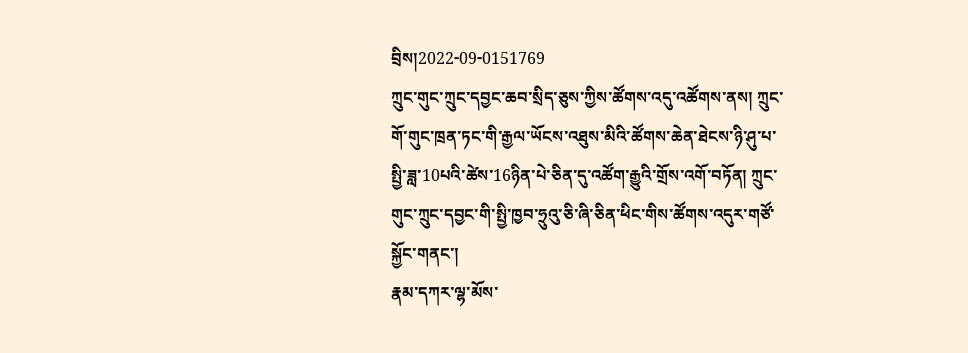བྲིས།2022-09-0151769
ཀྲུང་གུང་ཀྲུང་དབྱང་ཆབ་སྲིད་ཅུས་ཀྱིས་ཚོགས་འདུ་འཚོགས་ནས། ཀྲུང་གོ་གུང་ཁྲན་ཏང་གི་རྒྱལ་ཡོངས་འཐུས་མིའི་ཚོགས་ཆེན་ཐེངས་ཉི་ཤུ་པ་སྤྱི་ཟླ་10པའི་ཚེས་16ཉིན་པེ་ཅིན་དུ་འཚོག་རྒྱུའི་གྲོས་འགོ་བཏོན། ཀྲུང་གུང་ཀྲུང་དབྱང་གི་སྤྱི་ཁྱབ་ཧྲུའུ་ཅི་ཞི་ཅིན་ཕིང་གིས་ཚོགས་འདུར་གཙོ་སྐྱོང་གནང་།
རྣམ་དཀར་ལྷ་མོས་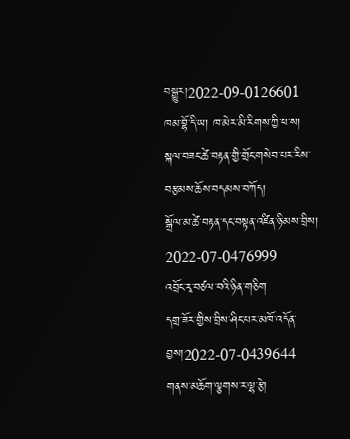བསྒྱུར།2022-09-0126601
ཁམ་བྷོ་དི་ཡ། ཁ་མེར་མི་རིགས་ཀྱི་ཕ་ས།
སྐལ་བཟང་ཚེ་བརྟན་གྱི་གྲོང་གསེབ་པར་རིས་བརྩམས་ཆོས་བདམས་བཀོད།
སྒྲོལ་མ་ཚེ་བརྟན་དང་བསྟན་འཛིན་ཉི་མས་བྲིས། 2022-07-0476999
འབྲོང་རྭ་བཙལ་བའི་ཉིན་གཅིག
དགྲ་ཟོར་གྱིས་བྲིས་ཤིང་པར་མཁོ་འདོན་བྱས།2022-07-0439644
གནས་མཆོག་ལྕགས་ར་ལྷ་རྩེ།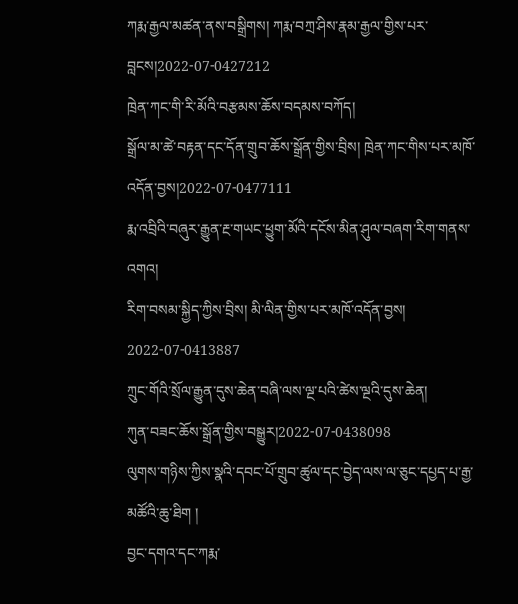ཀརྨ་རྒྱལ་མཚན་ནས་བསྒྲིགས། ཀརྨ་བཀྲ་ཤིས་རྣམ་རྒྱལ་གྱིས་པར་བླངས།2022-07-0427212
ཁྲེན་ཀང་གི་རི་མོའི་བརྩམས་ཆོས་བདམས་བཀོད།
སྒྲོལ་མ་ཚེ་བརྟན་དང་དོན་གྲུབ་ཆོས་སྒྲོན་གྱིས་བྲིས། ཁྲེན་ཀང་གིས་པར་མཁོ་འདོན་བྱས།2022-07-0477111
རྨ་འབྲིའི་བཞུར་རྒྱུན་རྔ་གཡང་ཕྱུག་མོའི་དངོས་མིན་ཤུལ་བཞག་རིག་གནས་འགའ།
རིག་བསམ་སྐྱིད་ཀྱིས་བྲིས། མི་ལིན་གྱིས་པར་མཁོ་འདོན་བྱས། 2022-07-0413887
ཀྲུང་གོའི་སྲོལ་རྒྱུན་དུས་ཆེན་བཞི་ལས་ལྔ་པའི་ཚེས་ལྔའི་དུས་ཆེན།
ཀུན་བཟང་ཆོས་སྒྲོན་གྱིས་བསྒྱུར།2022-07-0438098
ལུགས་གཉིས་ཀྱིས་སྣའི་དབང་པོ་གྲུབ་ཚུལ་དང་བྱེད་ལས་ལ་ཅུང་དཔྱད་པ་རྒྱ་མཚོའི་ཆུ་ཐིག །
བྱང་དགའ་དང་ཀརྨ་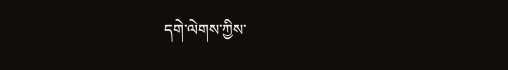དགེ་ལེགས་ཀྱིས་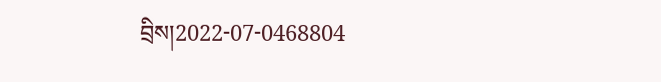བྲིས།2022-07-0468804